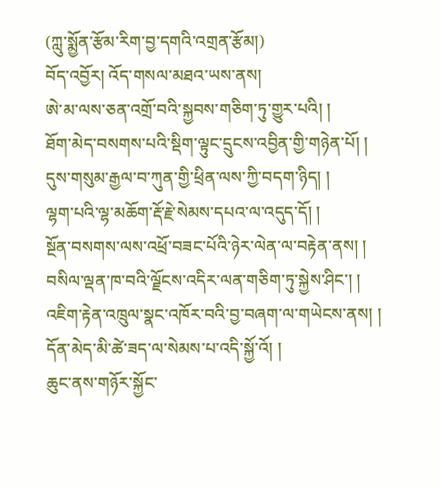(ཀླུ་སྨྱོན་རྩོམ་རིག་བྱ་དགའི་འགྲན་རྩོམ།)
བོད་འབྱོར། འོད་གསལ་མཐའ་ཡས་ནས།
ཨེ་མ་ལས་ཅན་འགྲོ་བའི་སྐྱབས་གཅིག་ཏུ་གྱུར་པའི། །
ཐོག་མེད་བསགས་པའི་སྡིག་ལྟུང་དྲུངས་འབྱིན་གྱི་གཉེན་པོ། །
དུས་གསུམ་རྒྱལ་བ་ཀུན་གྱི་ཕྲིན་ལས་ཀྱི་བདག་ཉིད། །
ལྷག་པའི་ལྷ་མཆོག་རྡོ་རྗེ་སེམས་དཔའ་ལ་འདུད་དོ། །
སྔོན་བསགས་ལས་འཕྲོ་བཟང་པོའི་ཉེར་ལེན་ལ་བརྟེན་ནས། །
བསིལ་ལྡན་ཁ་བའི་ལྗོངས་འདིར་ལན་གཅིག་ཏུ་སྐྱེས་ཤིང་། །
འཇིག་རྟེན་འཁྲུལ་སྣང་འཁོར་བའི་བྱ་བཞག་ལ་གཡེངས་ནས། །
དོན་མེད་མི་ཚེ་ཟད་ལ་སེམས་པ་འདི་སྐྱོ་འོ། །
ཆུང་ནས་གཉོར་སྐྱོང་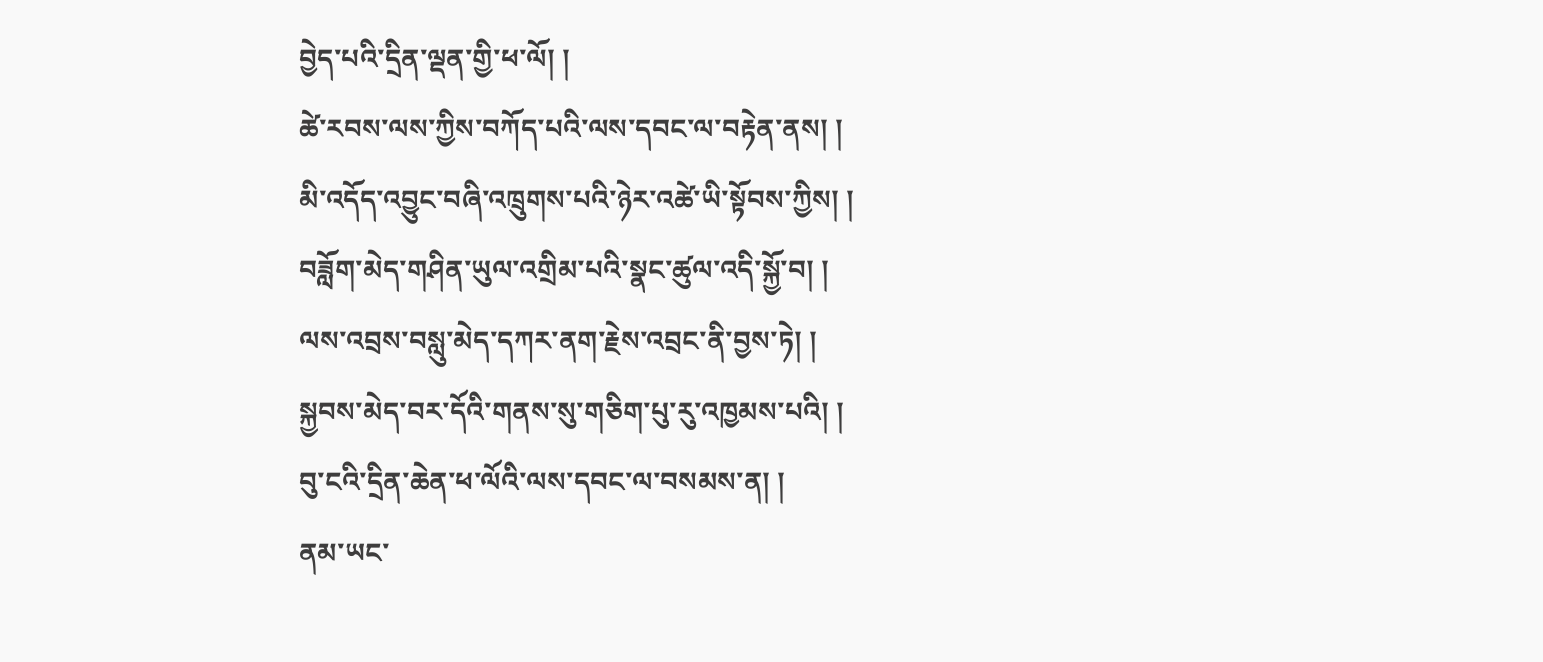བྱེད་པའི་དྲིན་ལྡན་གྱི་ཕ་ལོ། །
ཚེ་རབས་ལས་ཀྱིས་བཀོད་པའི་ལས་དབང་ལ་བརྟེན་ནས། །
མི་འདོད་འབྱུང་བཞི་འཁྲུགས་པའི་ཉེར་འཚེ་ཡི་སྟོབས་ཀྱིས། །
བཟློག་མེད་གཤིན་ཡུལ་འགྲིམ་པའི་སྣང་ཚུལ་འདི་སྐྱོ་བ། །
ལས་འབྲས་བསླུ་མེད་དཀར་ནག་རྗེས་འབྲང་ནི་བྱས་ཏེ། །
སྐྱབས་མེད་བར་དོའི་གནས་སུ་གཅིག་པུ་རུ་འཁྱམས་པའི། །
བུ་ངའི་དྲིན་ཆེན་ཕ་ལོའི་ལས་དབང་ལ་བསམས་ན། །
ནམ་ཡང་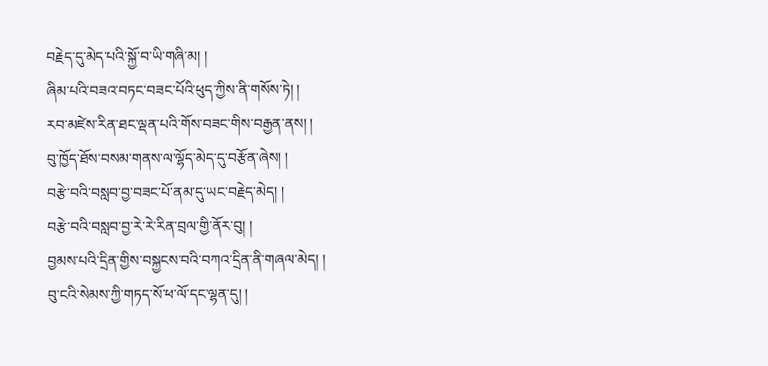བརྗེད་དུ་མེད་པའི་སྐྱོ་བ་ཡི་གཞི་མ། །
ཞིམ་པའི་བཟའ་བཏང་བཟང་པོའི་ཕུད་ཀྱིས་ནི་གསོས་ཏེ། །
རབ་མཛེས་རིན་ཐང་ལྡན་པའི་གོས་བཟང་གིས་བརྒྱན་ནས། །
བུ་ཁྱོད་ཐོས་བསམ་གནས་ལ་ལྷོད་མེད་དུ་བརྩོན་ཞེས། །
བརྩེ་བའི་བསླབ་བྱ་བཟང་པོ་ནམ་དུ་ཡང་བརྗེད་མེད། །
བརྩེ་བའི་བསླབ་བྱ་རེ་རེ་རིན་བྲལ་གྱི་ནོར་བུ། །
བྱམས་པའི་དྲིན་གྱིས་བསྐྱངས་བའི་བཀའ་དྲིན་ནི་གཞལ་མེད། །
བུ་ངའི་སེམས་ཀྱི་གཏད་སོ་ཕ་ལོ་དང་ལྷན་དུ། །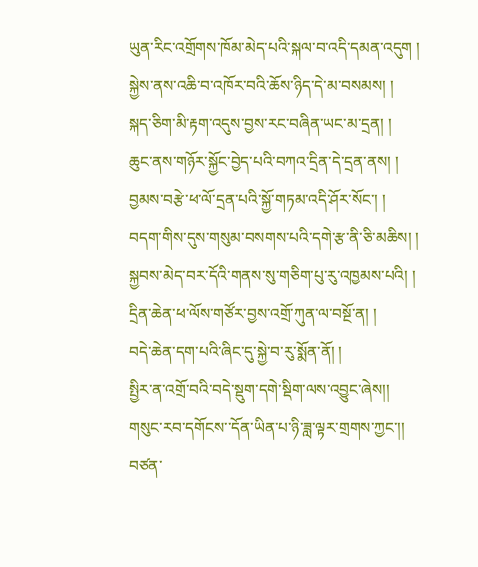ཡུན་རིང་འགྲོགས་ཁོམ་མེད་པའི་སྐལ་བ་འདི་དམན་འདུག །
སྐྱེས་ནས་འཆི་བ་འཁོར་བའི་ཆོས་ཉིད་དེ་མ་བསམས། །
སྐད་ཅིག་མི་རྟག་འདུས་བྱས་རང་བཞིན་ཡང་མ་དྲན། །
ཆུང་ནས་གཉོར་སྐྱོང་བྱེད་པའི་བཀའ་དྲིན་དེ་དྲན་ནས། །
བྱམས་བརྩེ་ཕ་ལོ་དྲན་པའི་སྐྱོ་གཏམ་འདི་ཤོར་སོང་། །
བདག་གིས་དུས་གསུམ་བསགས་པའི་དགེ་རྩ་ནི་ཅི་མཆིས། །
སྐྱབས་མེད་བར་དོའི་གནས་སུ་གཅིག་པུ་རུ་འཁྱམས་པའི། །
དྲིན་ཆེན་ཕ་ལོས་གཙོར་བྱས་འགྲོ་ཀུན་ལ་བསྔོ་ན། །
བདེ་ཆེན་དག་པའི་ཞིང་དུ་སྐྱེ་བ་རུ་སྨོན་ནོ། །
སྤྱིར་ན་འགྲོ་བའི་བདེ་སྡུག་དགེ་སྡིག་ལས་འབྱུང་ཞེས།།
གསུང་རབ་དགོངས་་དོན་ཡིན་པ་ཉི་ཟླ་ལྟར་གྲགས་ཀྱང་།།
བཙན་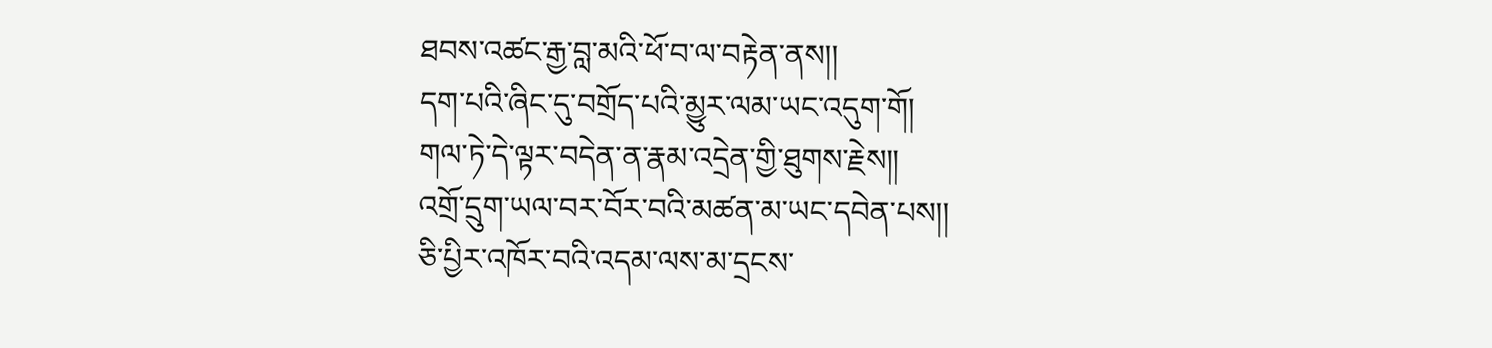ཐབས་འཚང་རྒྱ་བླ་མའི་ཕོ་བ་ལ་བརྟེན་ནས།།
དག་པའི་ཞིང་དུ་བགྲོད་པའི་མྱུར་ལམ་ཡང་འདུག་གོ།
གལ་ཏེ་དེ་ལྟར་བདེན་ན་རྣམ་འདྲེན་གྱི་ཐུགས་རྗེས།།
འགྲོ་དྲུག་ཡལ་བར་བོར་བའི་མཚན་མ་ཡང་དབེན་པས།།
ཅི་པྱིར་འཁོར་བའི་འདམ་ལས་མ་དྲངས་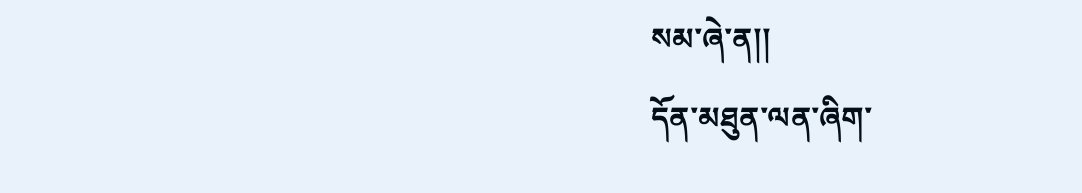སམ་ཞེ་ན།།
དོན་མཐུན་ལན་ཞིག་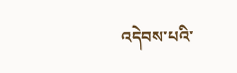འདེབས་པའི་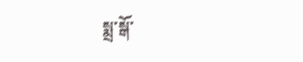སྨྲ་སྒོ་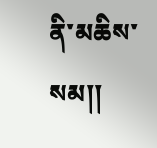ནི་མཆིས་སམ།།